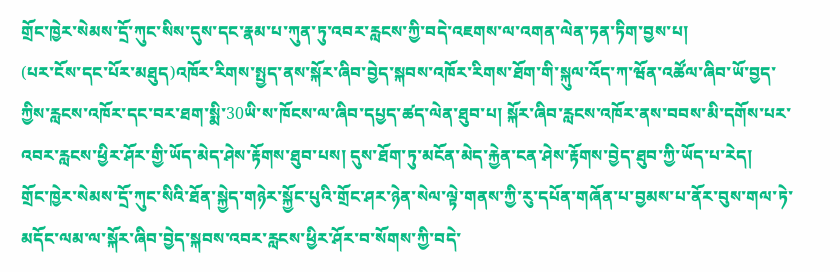གྲོང་ཁྱེར་སེམས་དྲོ་ཀུང་སིས་དུས་དང་རྣམ་པ་ཀུན་ཏུ་འབར་རླངས་ཀྱི་བདེ་འཇགས་ལ་འགན་ལེན་ཏན་ཏིག་བྱས་པ།
(པར་ངོས་དང་པོར་མཐུད)འཁོར་རིགས་སྤྱད་ནས་སྐོར་ཞིབ་བྱེད་སྐབས་འཁོར་རིགས་ཐོག་གི་སྐུལ་འོད་ཀ་ཝོན་འཚོལ་ཞིབ་ཡོ་བྱད་ཀྱིས་རླངས་འཁོར་དང་བར་ཐག་སྨི་30ཡི་ས་ཁོངས་ལ་ཞིབ་དཔྱད་ཚད་ལེན་ཐུབ་པ། སྐོར་ཞིབ་རླངས་འཁོར་ནས་བབས་མི་དགོས་པར་འབར་རླངས་ཕྱིར་ཤོར་གྱི་ཡོད་མེད་ཤེས་རྟོགས་ཐུབ་པས། དུས་ཐོག་ཏུ་མངོན་མེད་རྐྱེན་ངན་ཤེས་རྟོགས་བྱེད་ཐུབ་ཀྱི་ཡོད་པ་རེད།
གྲོང་ཁྱེར་སེམས་དྲོ་ཀུང་སིའི་ཐོན་སྐྱེད་གཉེར་སྐྱོང་པུའི་གྲོང་ཤར་ཉེན་སེལ་ལྟེ་གནས་ཀྱི་རུ་དཔོན་གཞོན་པ་བྱམས་པ་ནོར་བུས་གལ་ཏེ་མདོང་ལམ་ལ་སྐོར་ཞིབ་བྱེད་སྐབས་འབར་རླངས་ཕྱིར་ཤོར་བ་སོགས་ཀྱི་བདེ་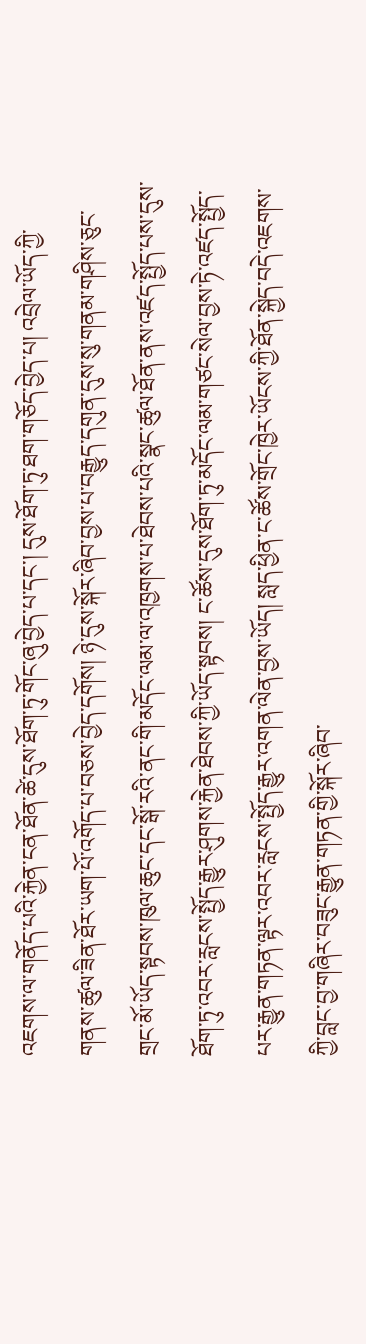འཇགས་ལ་གནོད་པའི་རྐྱེན་ངན་ཐོན་ཚེ་དུས་ཐོག་ཏུ་གོང་ཞུ་བྱེད་པ་དང་། དུས་ཐོག་ཏུ་ཐག་གཅོད་བྱེད་པ། འབྲེལ་ཡོད་ཀྱི་གནས་ཚུལ་ཟིན་ཐོར་ཡག་པོ་འགོད་པ་བཅས་བྱེད་དགོས། ཉེ་དུས་སྐོར་ཞིབ་བྱས་པ་བརྒྱུད་དགུན་དུས་སུ་གནམ་གཤིས་ཅུང་གྲང་མོ་ཡོད་སྟབས་ཁུལ་ཆུང་དང་སྒོ་རའི་ནང་གི་མདོང་ལམ་ལ་འཁྱགས་པ་ཐེབས་པའི་སྣང་ཚུལ་ཐོན་ནས་འཛད་སྤྱོད་པས་དུས་ཐོག་ཏུ་འབར་རླངས་སྤྱོད་རྒྱུར་ཤུགས་རྐྱེན་ཐེབས་ཀྱི་ཡོད་སྟབས། ང་ཚོས་དུས་ཐོག་ཏུ་མདོང་ལམ་གཙང་སེལ་བྱས་ཏེ་འཛད་སྤྱོད་པར་རྒྱུན་གཏན་ལྟར་འབར་རླངས་སྤྱོད་རྒྱུར་འགན་ལེན་བྱས་ཡོད། སླད་ཕྱིན་ང་ཚོས་གྲོང་ཁྱེར་ཡོངས་ཀྱི་ཐོན་སྐྱེད་བདེ་འཇགས་ཀྱི་བླང་བྱ་གཞིར་བཟུང་རྒྱུན་གཏན་གྱི་སྐོར་ཞིབ་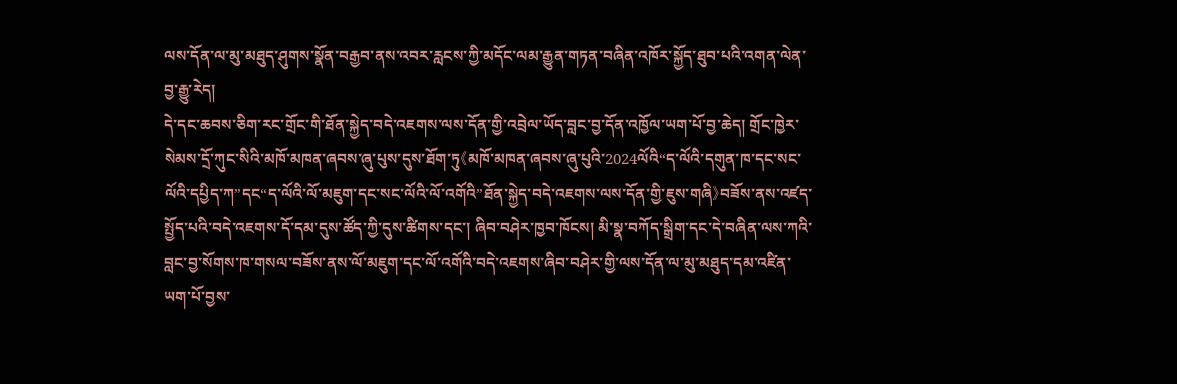ལས་དོན་ལ་མུ་མཐུད་ཤུགས་སྣོན་བརྒྱབ་ནས་འབར་རླངས་ཀྱི་མདོང་ལམ་རྒྱུན་གཏན་བཞིན་འཁོར་སྐྱོད་ཐུབ་པའི་འགན་ལེན་བྱ་རྒྱུ་རེད།
དེ་དང་ཆབས་ཅིག་རང་གྲོང་གི་ཐོན་སྐྱེད་བདེ་འཇགས་ལས་དོན་གྱི་འབྲེལ་ཡོད་བླང་བྱ་དོན་འཁྱོལ་ཡག་པོ་བྱ་ཆེད། གྲོང་ཁྱེར་སེམས་དྲོ་ཀུང་སིའི་མཁོ་མཁན་ཞབས་ཞུ་པུས་དུས་ཐོག་ཏུ《མཁོ་མཁན་ཞབས་ཞུ་པུའི་2024ལོའི“ད་ལོའི་དགུན་ཁ་དང་སང་ལོའི་དཔྱིད་ཀ”དང“ད་ལོའི་ལོ་མཇུག་དང་སང་ལོའི་ལོ་འགོའི”ཐོན་སྐྱེད་བདེ་འཇགས་ལས་དོན་གྱི་ཇུས་གཞི》བཟོས་ནས་འཛད་སྤྱོད་པའི་བདེ་འཇགས་དོ་དམ་དུས་ཚོད་ཀྱི་དུས་ཚིགས་དང་། ཞིབ་བཤེར་ཁྱབ་ཁོངས། མི་སྣ་བཀོད་སྒྲིག་དང་དེ་བཞིན་ལས་ཀའི་བླང་བྱ་སོགས་ཁ་གསལ་བཟོས་ནས་ལོ་མཇུག་དང་ལོ་འགོའི་བདེ་འཇགས་ཞིབ་བཤེར་གྱི་ལས་དོན་ལ་མུ་མཐུད་དམ་འཛིན་ཡག་པོ་བྱས་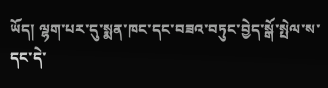ཡོད། ལྷག་པར་དུ་སྨན་ཁང་དང་བཟའ་བཏུང་བྱེད་སྒོ་སྤེལ་ས་དང་དེ་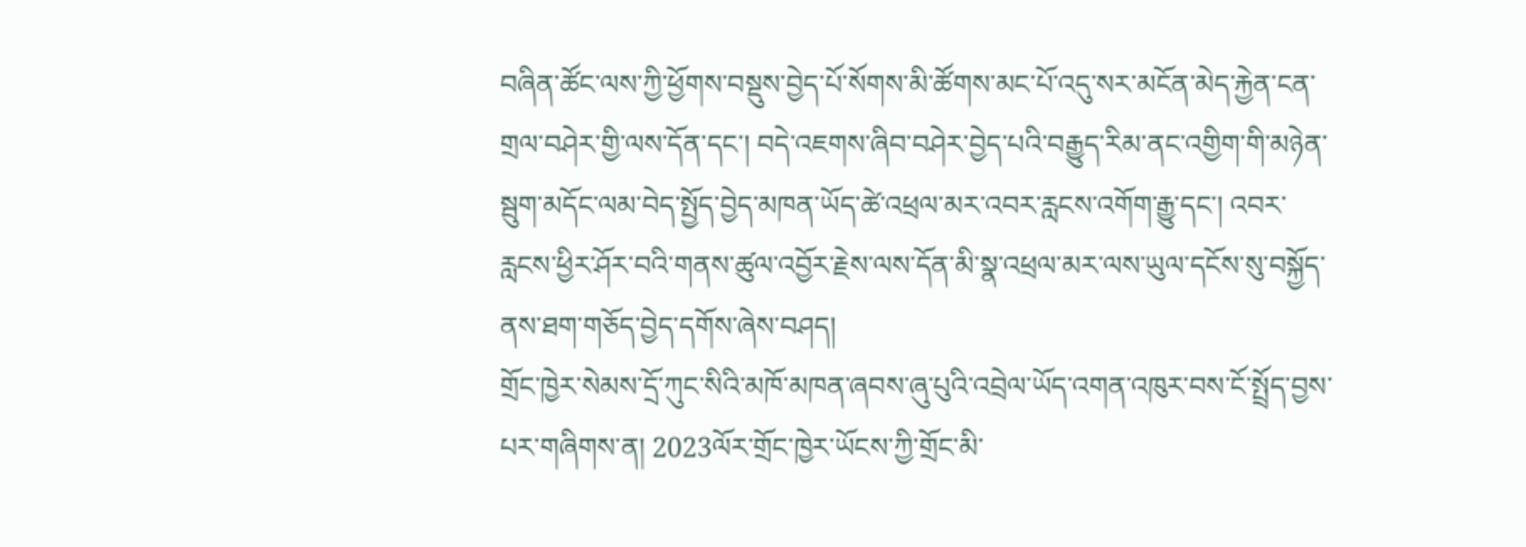བཞིན་ཚོང་ལས་ཀྱི་ཕྱོགས་བསྡུས་བྱེད་པོ་སོགས་མི་ཚོགས་མང་པོ་འདུ་སར་མངོན་མེད་རྐྱེན་ངན་གྲལ་བཤེར་གྱི་ལས་དོན་དང་། བདེ་འཇགས་ཞིབ་བཤེར་བྱེད་པའི་བརྒྱུད་རིམ་ནང་འགྱིག་གི་མཉེན་སྦུག་མདོང་ལམ་བེད་སྤྱོད་བྱེད་མཁན་ཡོད་ཚེ་འཕྲལ་མར་འབར་རླངས་འགོག་རྒྱུ་དང་། འབར་རླངས་ཕྱིར་ཤོར་བའི་གནས་ཚུལ་འབྱོར་རྗེས་ལས་དོན་མི་སྣ་འཕྲལ་མར་ལས་ཡུལ་དངོས་སུ་བསྐྱོད་ནས་ཐག་གཅོད་བྱེད་དགོས་ཞེས་བཤད།
གྲོང་ཁྱེར་སེམས་དྲོ་ཀུང་སིའི་མཁོ་མཁན་ཞབས་ཞུ་པུའི་འབྲེལ་ཡོད་འགན་འཁུར་བས་ངོ་སྤྲོད་བྱས་པར་གཞིགས་ན། 2023ལོར་གྲོང་ཁྱེར་ཡོངས་ཀྱི་གྲོང་མི་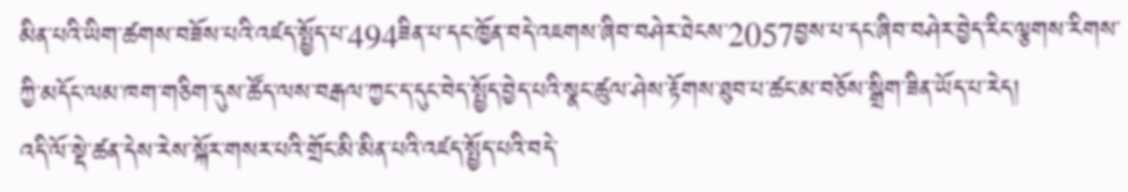མིན་པའི་ཡིག་ཚགས་བཟོས་པའི་འཛད་སྤྱོད་པ་494ཟིན་པ་དང་ཁྱོན་བདེ་འཇགས་ཞིབ་བཤེར་ཐེངས་2057བྱས་པ་དང་ཞིབ་བཤེར་བྱེད་རིང་ལྕགས་རིགས་ཀྱི་མདོང་ལམ་ཁག་གཅིག་དུས་ཚོད་ལས་བརྒལ་ཀྱང་ད་དུང་བེད་སྤྱོད་བྱེད་པའི་སྣང་ཚུལ་ཤེས་རྟོགས་ཐུབ་པ་ཚང་མ་བཅོས་སྒྲིག་ཟིན་ཡོད་པ་རེད།
འདི་ལོ་སྡེ་ཚན་དེས་རེས་སྐོར་གསར་པའི་གྲོང་མི་མིན་པའི་འཛད་སྤྱོད་པའི་བདེ་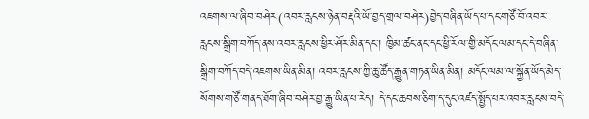འཇགས་ལ་ཞིབ་བཤེར(འབར་རླངས་ཉེན་བརྡའི་ཡོ་བྱད་གྲལ་བཤེར)བྱེད་བཞིན་ཡོད་པ་དང་གཙོ་བོ་འབར་རླངས་སྒྲིག་བཀོད་ནས་འབར་རླངས་ཕྱིར་ཤོར་མིན་དང་། ཁྱིམ་ཚང་ནང་དང་ཕྱི་རོལ་གྱི་མདོང་ལམ་དང་དེ་བཞིན་སྒྲིག་བཀོད་བདེ་འཇགས་ཡིན་མིན། འབར་རླངས་ཀྱི་ཆུ་ཚོད་རྒྱུན་གཏན་ཡིན་མིན། མདོང་ལམ་ལ་སྐྱོན་ཡོད་མེད་སོགས་གཙོ་གནད་ཐོག་ཞིབ་བཤེར་བྱ་རྒྱུ་ཡིན་པ་རེད། དེ་དང་ཆབས་ཅིག་ད་དུང་འཛད་སྤྱོད་པར་འབར་རླངས་བདེ་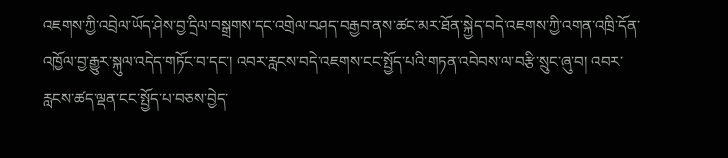འཇགས་ཀྱི་འབྲེལ་ཡོད་ཤེས་བྱ་དྲིལ་བསྒྲགས་དང་འགྲེལ་བཤད་བརྒྱབ་ནས་ཚང་མར་ཐོན་སྐྱེད་བདེ་འཇགས་ཀྱི་འགན་འཁྲི་དོན་འཁྱོལ་བྱ་རྒྱུར་སྐུལ་འདེད་གཏོང་བ་དང་། འབར་རླངས་བདེ་འཇགས་ངང་སྤྱོད་པའི་གཏན་འབེབས་ལ་བརྩི་སྲུང་ཞུ་བ། འབར་རླངས་ཚད་ལྡན་ངང་སྤྱོད་པ་བཅས་བྱེད་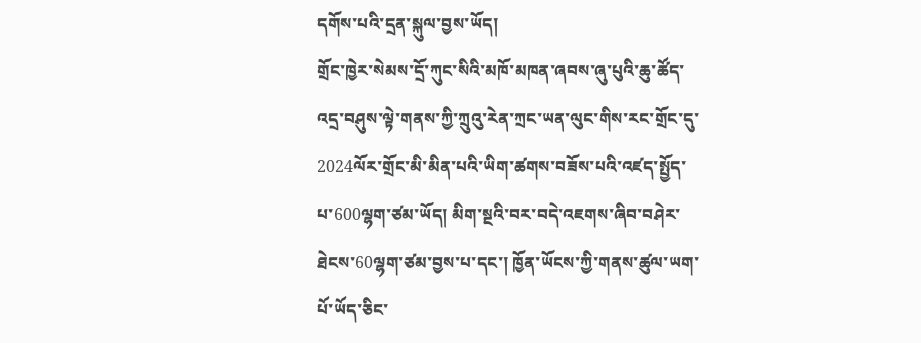དགོས་པའི་དྲན་སྐུལ་བྱས་ཡོད།
གྲོང་ཁྱེར་སེམས་དྲོ་ཀུང་སིའི་མཁོ་མཁན་ཞབས་ཞུ་པུའི་ཆུ་ཚོད་འདྲ་བཤུས་ལྟེ་གནས་ཀྱི་ཀྲུའུ་རེན་ཀྲང་ཡན་ལུང་གིས་རང་གྲོང་དུ་2024ལོར་གྲོང་མི་མིན་པའི་ཡིག་ཚགས་བཟོས་པའི་འཛད་སྤྱོད་པ་600ལྷག་ཙམ་ཡོད། མིག་སྔའི་བར་བདེ་འཇགས་ཞིབ་བཤེར་ཐེངས་60ལྷག་ཙམ་བྱས་པ་དང་། ཁྱོན་ཡོངས་ཀྱི་གནས་ཚུལ་ཡག་པོ་ཡོད་ཅིང་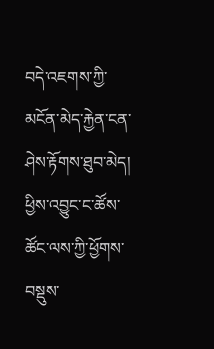བདེ་འཇགས་ཀྱི་མངོན་མེད་རྐྱེན་ངན་ཤེས་རྟོགས་ཐུབ་མེད། ཕྱིས་འབྱུང་ང་ཚོས་ཚོང་ལས་ཀྱི་ཕྱོགས་བསྡུས་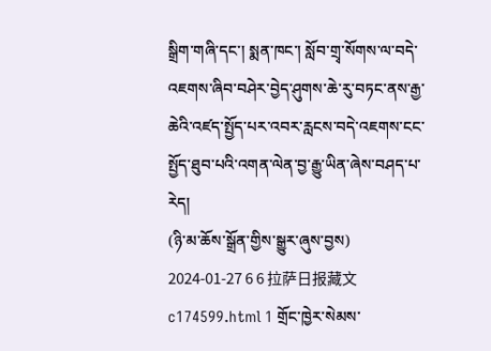སྒྲིག་གཞི་དང་། སྨན་ཁང་། སློབ་གྲྭ་སོགས་ལ་བདེ་འཇགས་ཞིབ་བཤེར་བྱེད་ཤུགས་ཆེ་རུ་བཏང་ནས་རྒྱ་ཆེའི་འཛད་སྤྱོད་པར་འབར་རླངས་བདེ་འཇགས་ངང་སྤྱོད་ཐུབ་པའི་འགན་ལེན་བྱ་རྒྱུ་ཡིན་ཞེས་བཤད་པ་རེད།
(ཉི་མ་ཆོས་སྒྲོན་གྱིས་སྒྱུར་ཞུས་བྱས)
2024-01-27 6 6 拉萨日报藏文 c174599.html 1 གྲོང་ཁྱེར་སེམས་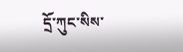དྲོ་ཀུང་སིས་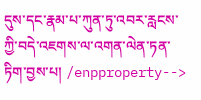དུས་དང་རྣམ་པ་ཀུན་ཏུ་འབར་རླངས་ཀྱི་བདེ་འཇགས་ལ་འགན་ལེན་ཏན་ཏིག་བྱས་པ། /enpproperty-->